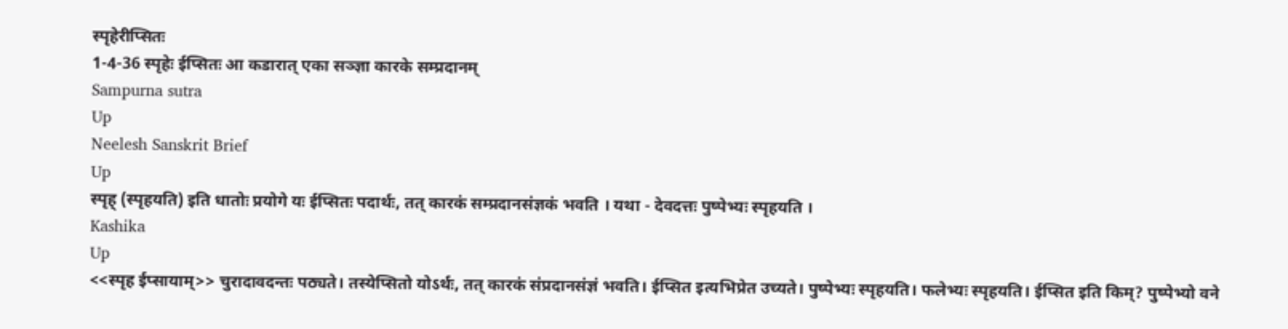स्पृहेरीप्सितः
1-4-36 स्पृहेः ईप्सितः आ कडारात् एका सञ्ज्ञा कारके सम्प्रदानम्
Sampurna sutra
Up
Neelesh Sanskrit Brief
Up
स्पृह् (स्पृहयति) इति धातोः प्रयोगे यः ईप्सितः पदार्थः, तत् कारकं सम्प्रदानसंज्ञकं भवति । यथा - देवदत्तः पुष्पेभ्यः स्पृहयति ।
Kashika
Up
<<स्पृह ईप्सायाम्>> चुरादावदन्तः पठ्यते। तस्येप्सितो योऽर्थः, तत् कारकं संप्रदानसंज्ञं भवति। ईप्सित इत्यभिप्रेत उच्यते। पुष्पेभ्यः स्पृहयति। फलेभ्यः स्पृहयति। ईप्सित इति किम्? पुष्पेभ्यो वने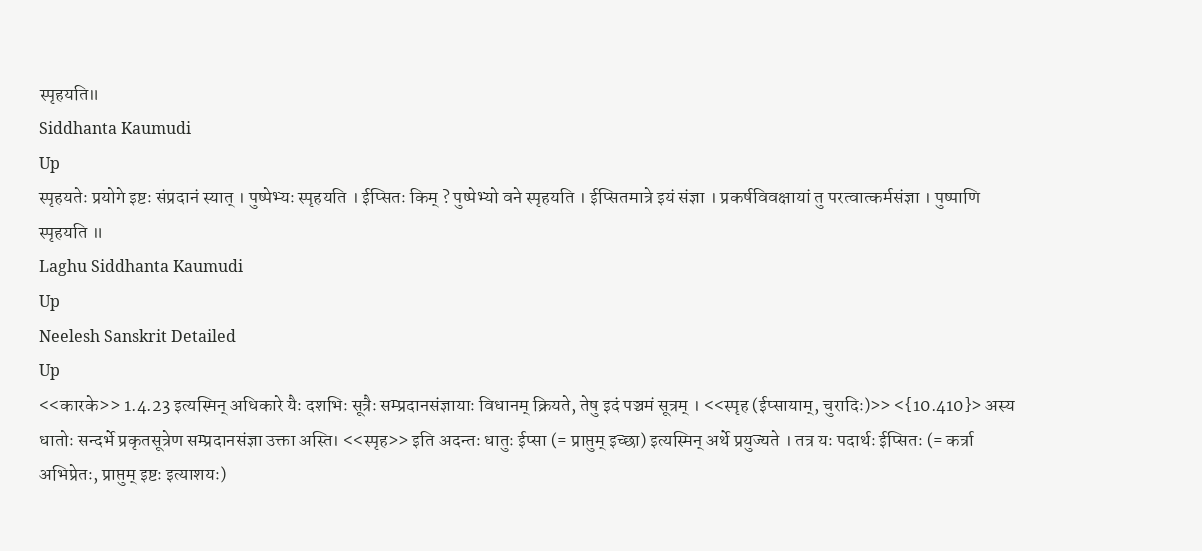स्पृहयति॥
Siddhanta Kaumudi
Up
स्पृहयतेः प्रयोगे इष्टः संप्रदानं स्यात् । पुष्पेभ्यः स्पृहयति । ईप्सितः किम् ? पुष्पेभ्यो वने स्पृहयति । ईप्सितमात्रे इयं संज्ञा । प्रकर्षविवक्षायां तु परत्वात्कर्मसंज्ञा । पुष्पाणि स्पृहयति ॥
Laghu Siddhanta Kaumudi
Up
Neelesh Sanskrit Detailed
Up
<<कारके>> 1.4.23 इत्यस्मिन् अधिकारे यैः दशभिः सूत्रैः सम्प्रदानसंज्ञायाः विधानम् क्रियते, तेषु इदं पञ्चमं सूत्रम् । <<स्पृह (ईप्सायाम्, चुरादिः)>> <{10.410}> अस्य धातोः सन्दर्भे प्रकृतसूत्रेण सम्प्रदानसंज्ञा उक्ता अस्ति। <<स्पृह>> इति अदन्तः धातुः ईप्सा (= प्राप्तुम् इच्छा) इत्यस्मिन् अर्थे प्रयुज्यते । तत्र यः पदार्थः ईप्सितः (= कर्त्रा अभिप्रेतः, प्राप्तुम् इष्टः इत्याशयः)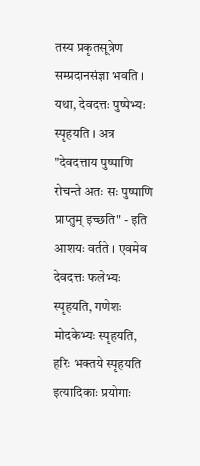तस्य प्रकृतसूत्रेण सम्प्रदानसंज्ञा भवति । यथा, देवदत्तः पुष्पेभ्यः स्पृहयति । अत्र "देवदत्ताय पुष्पाणि रोचन्ते अतः सः पुष्पाणि प्राप्तुम् इच्छति" - इति आशयः वर्तते । एवमेव देवदत्तः फलेभ्यः स्पृहयति, गणेशः मोदकेभ्यः स्पृहयति, हरिः भक्तये स्पृहयति इत्यादिकाः प्रयोगाः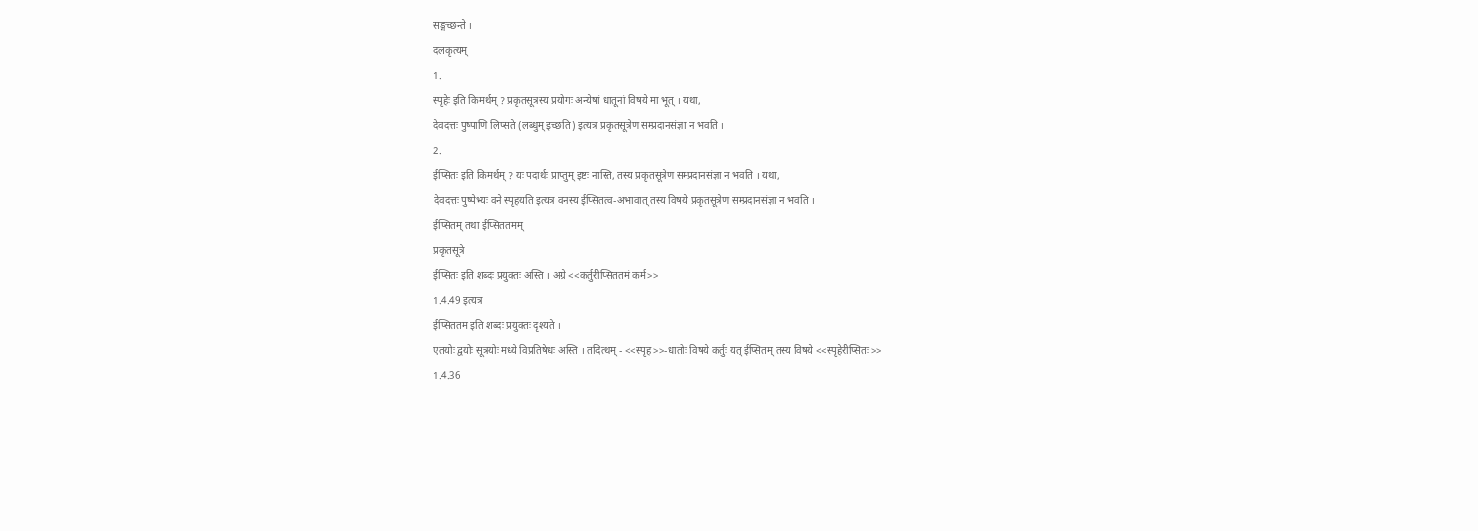सङ्गच्छन्ते ।
दलकृत्यम्
1.
स्पृहेः इति किमर्थम् ? प्रकृतसूत्रस्य प्रयोगः अन्येषां धातूनां विषये मा भूत् । यथा,
देवदत्तः पुष्पाणि लिप्सते (लब्धुम् इच्छति) इत्यत्र प्रकृतसूत्रेण सम्प्रदानसंज्ञा न भवति ।
2.
ईप्सितः इति किमर्थम् ? यः पदार्थः प्राप्तुम् इष्टः नास्ति, तस्य प्रकृतसूत्रेण सम्प्रदानसंज्ञा न भवति । यथा,
देवदत्तः पुष्पेभ्यः वने स्पृहयति इत्यत्र वनस्य ईप्सितत्व-अभावात् तस्य विषये प्रकृतसूत्रेण सम्प्रदानसंज्ञा न भवति ।
ईप्सितम् तथा ईप्सिततमम्
प्रकृतसूत्रे
ईप्सितः इति शब्दः प्रयुक्तः अस्ति । अग्रे <<कर्तुरीप्सिततमं कर्म>>
1.4.49 इत्यत्र
ईप्सिततम इति शब्दः प्रयुक्तः दृश्यते ।
एतयोः द्वयोः सूत्रयोः मध्ये विप्रतिषेधः अस्ति । तदित्थम् - <<स्पृह>>-धातोः विषये कर्तुः यत् ईप्सितम् तस्य विषये <<स्पृहेरीप्सितः>>
1.4.36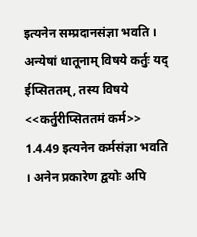इत्यनेन सम्प्रदानसंज्ञा भवति । अन्येषां धातूनाम् विषये कर्तुः यद् ईप्सिततम्, तस्य विषये <<कर्तुरीप्सिततमं कर्म>>
1.4.49 इत्यनेन कर्मसंज्ञा भवति । अनेन प्रकारेण द्वयोः अपि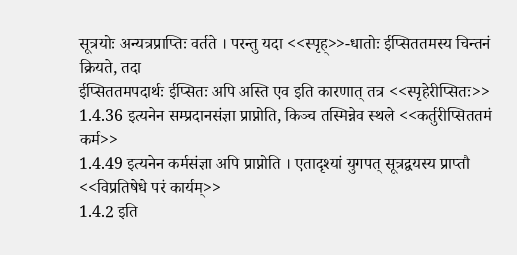सूत्रयोः अन्यत्रप्राप्तिः वर्तते । परन्तु यदा <<स्पृह्>>-धातोः ईप्सिततमस्य चिन्तनं क्रियते, तदा
ईप्सिततमपदार्थः ईप्सितः अपि अस्ति एव इति कारणात् तत्र <<स्पृहेरीप्सितः>>
1.4.36 इत्यनेन सम्प्रदानसंज्ञा प्राप्नोति, किञ्च तस्मिन्नेव स्थले <<कर्तुरीप्सिततमं कर्म>>
1.4.49 इत्यनेन कर्मसंज्ञा अपि प्राप्नोति । एतादृश्यां युगपत् सूत्रद्वयस्य प्राप्तौ <<विप्रतिषेधे परं कार्यम्>>
1.4.2 इति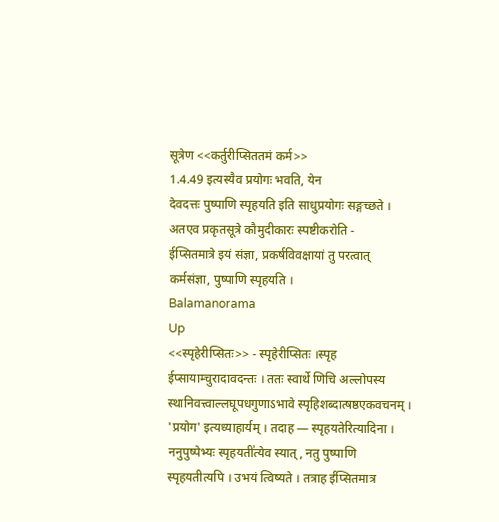सूत्रेण <<कर्तुरीप्सिततमं कर्म>>
1.4.49 इत्यस्यैव प्रयोगः भवति, येन
देवदत्तः पुष्पाणि स्पृहयति इति साधुप्रयोगः सङ्गच्छते । अतएव प्रकृतसूत्रे कौमुदीकारः स्पष्टीकरोति -
ईप्सितमात्रे इयं संज्ञा, प्रकर्षविवक्षायां तु परत्वात् कर्मसंज्ञा, पुष्पाणि स्पृहयति ।
Balamanorama
Up
<<स्पृहेरीप्सितः>> - स्पृहेरीप्सितः ।स्पृह ईप्सायाम्चुरादावदन्तः । ततः स्वार्थे णिचि अल्लोपस्य स्थानिवत्त्वाल्लघूपधगुणाऽभावे स्पृहिशब्दात्षष्ठएकवचनम् । 'प्रयोग' इत्यध्याहार्यम् । तदाह — स्पृहयतेरित्यादिना । ननुपुष्पेभ्यः स्पृहयती॑त्येव स्यात्, नतु पुष्पाणि स्पृहयतीत्यपि । उभयं त्विष्यते । तत्राह ईप्सितमात्र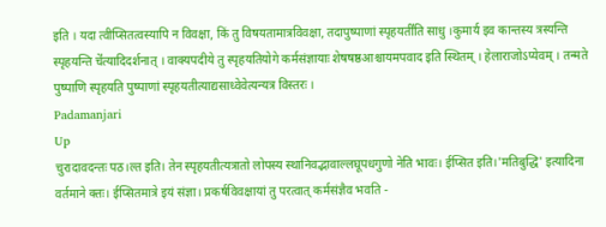इति । यदा त्वीप्सितत्वस्यापि न विवक्षा, किं तु विषयतामात्रविवक्षा, तदापुष्पाणां स्पृहयती॑ति साधु ।कुमार्य इव कान्तस्य त्रस्यन्ति स्पृहयन्ति चे॑त्यादिदर्शनात् । वाक्यपदीये तु स्पृहयतियोगे कर्मसंज्ञायाः शेषषष्ठआश्चायमपवाद इति स्थितम् । हेलाराजोऽप्येवम् । तन्मते पुष्पाणि स्पृहयति पुष्पाणां स्पृहयतीत्याद्यसाध्वेवेत्यन्यत्र विस्तरः ।
Padamanjari
Up
चुरादावदन्तः पठ।ल्त इति। तेन स्पृहयतीत्यत्रातो लोपस्य स्थानिवद्भावाल्लघूपधगुणो नेति भावः। ईप्सित इति।'मतिबुद्धि' इत्यादिना वर्तमाने क्तः। ईप्सितमात्रे इयं संज्ञा। प्रकर्षविवक्षायां तु परत्वात् कर्मसंज्ञैव भवति -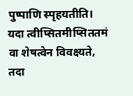पुष्पाणि स्पृहयतीति। यदा त्वीप्सितमीप्सिततमं वा शेषत्वेन विवक्ष्यते, तदा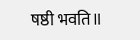षष्ठी भवति॥